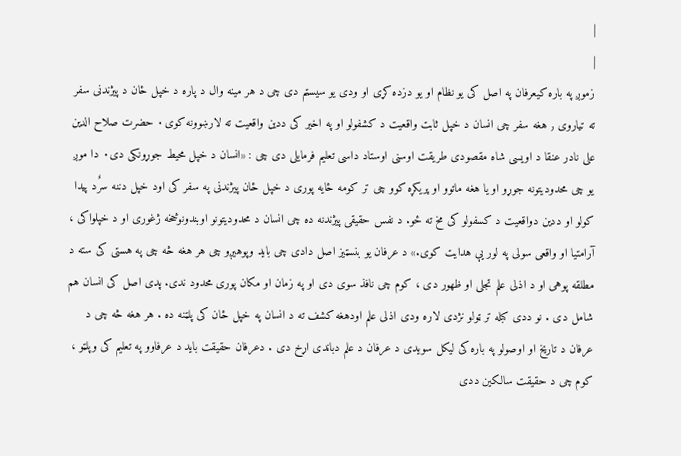|
|
زموږ په باره کیعرفان په اصل کی یو نظام او یو دزده کړی او ودی یو سیسټم دی چی د هر مینه وال د پاره د خپل ځان د پیژندنی سفر ته تیاروی ٫ هغه سفر چی انسان د خپل ثابت واقعیت د کشفولو او په اخیر کی ددین واقعیت ته لارښوونه کوی۰ حضرت صلاح الدین علی نادر عنقا د اویسی شاه مقصودی طریقت اوسنی اوستاد داسی تعلیم فرمایلی دی چی : «انسان د خپل محیط جوړونکی دی۰ دا موږ یو چی محدودیتونه جوړو او یا هغه ماتوو او پریکړه کوو چی تر کومه ځایه پوری د خپل ځان پیژندنی په سفر کی اود خپل دننه سرٌد پیدا کولو او ددین دواقعیت د کسفولو کی مخ ته ځو. د نفس حقیقی پیژندنه ده چی انسان د محدودیتونو اوبندونوڅخه ژغوری او د خپلواکی ، آرامتیا او واقعی سولی په لور یې هدایت کوی.» د عرفان یو بنسټیز اصل دادی چی باید وپوهیږو چی هر هغه څه چی په هستی کی سته د مطلقه پوهی او د اذلی علم تجلی او ظهور دی ، کوم چی نافذ سوی دی او په زمان او مکان پوری محدود ندی. پدی اصل کی انسان هم شامل دی . نو ددی کبله تر ټولو نژدی لاره ودی اذلی علم اودهغه کشف ته د انسان په خپل ځان کی پلټنه ده . هر هغه څه چی د عرفان د تاریخ او اوصولو په باره کی لیکل سویدی د عرفان د علم دباندی اړخ دی . دعرفان حقیقت باید د عرفاوو په تعلیم کی وپلټو ، کوم چی د حقیقت سالکین ددی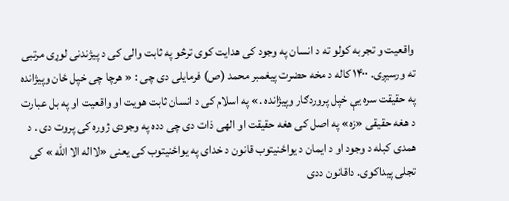واقعیت و تجربه کولو ته د انسان په وجود کی هدایت کوی ترڅو په ثابت والی کی د پیژندنی لوړی مرتبی ته ورسیږی. ۱۴۰۰ کاله د مخه حضرت پیغمبر محمد (ص) فرمایلی دی چی : « هرچا چی خپل ځان وپیژانده په حقیقت سره یې خپل پروردګار وپیژانده .» په اسلام کی د انسان ثابت هویت او واقعیت او په بل عبارت د هغه حقیقی «زه» په اصل کی هغه حقیقت او الهی ذات دی چی دده په وجودی ژوره کی پروت دی . د همدی کبله د وجود او د ایمان د یواځنیتوب قانون د خدای په یواځنیتوب کی یعنی «لااله الا الله » کی تجلی پیداکوی. داقانون ددی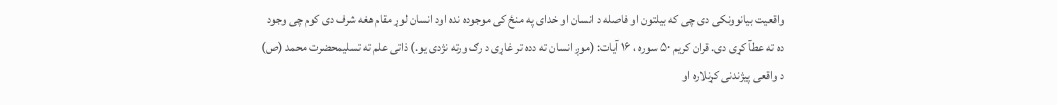واقعیت بیانوونکی دی چی که بیلتون او فاصله د انسان او خدای په منځ کی موجوده نده اود انسان لوړ مقام هغه شرف دی کوم چی وجود ده ته عطآ کړی دی. قران کریم ۵۰ سوره ، ۱۶ آیات: (موږ انسان ته دده تر غاړی د رګ ورته نژدی یو.) ذاتی علم ته تسلیمحضرت محمد (ص) د واقعی پیژندنی کړنلاره او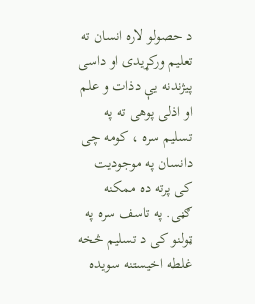د حصولو لاره انسان ته تعلیم ورکړیدی او داسی پیژندنه یې دذات و علم او اذلی پوهی ته په تسلیم سره ، کومه چی دانسان په موجودیت کی پرته ده ممکنه ګڼی. په تاسف سره په ټولنو کی د تسلیم څخه غلطه اخیستنه سویده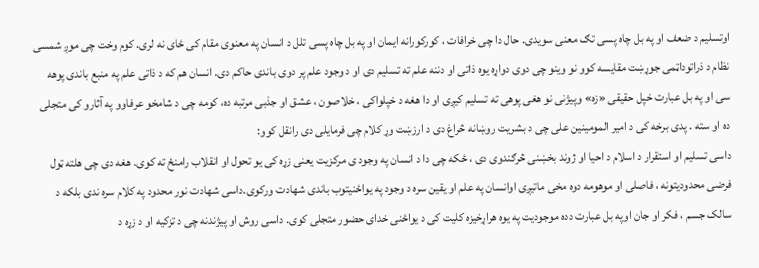اوتسلیم د ضعف او په بل چاه پسی تګ معنی سویدی. حال دا چی خرافات ، کورکورانه ایمان او په بل چاه پسی تلل د انسان په معنوی مقام کی ځای نه لری. کوم وخت چی موږ شمسی نظام د ذراتوداټمی جوړښت مقایسه کوو نو وینو چی دوی دواړه یوه ذاتی او دننه علم ته تسلیم دی او د وجود علم پر دوی باندی حاکم دی. انسان هم که د ذاتی علم په منبع باندی پوهه سی او په بل عبارت خپل حقیقی «زه» وپیژنی نو هغی پوهی ته تسلیم کیږی او دا هغه د خپلواکی ، خلاصون ، عشق او جذبی مرتبه ده، کومه چی د شامخو عرفاوو په آثارو کی متجلی ده او سته . پدی برخه کی د امیر المومینین علی چی د بشریت روښانه څراغ دی د ارزښت وړ کلام چی فرمایلی دی رانقل کوو:
داسی تسلیم او استقرار د اسلام د احیا او ژوند بخښنی څرګندوی دی ، ځکه چی دا د انسان په وجود ی مرکزیت یعنی زړه کی یو تحول او انقلاب رامنځ ته کوی. هغه دی چی هلته ټول فرضی محدودیتونه ، فاصلی او موهومه دوه مخی ماتیږی اوانسان په علم او یقین سره د وجود په یواځنیتوب باندی شهادت ورکوی.داسی شهادت نور محدود په کلام سره ندی بلکه د سالک جسم ، فکر او جان اوپه بل عبارت دده موجودیت په یوه هراړخیزه کلیت کی د یواځنی خدای حضور متجلی کوی. داسی روش او پیژندنه چی د تزکیه او د زړه د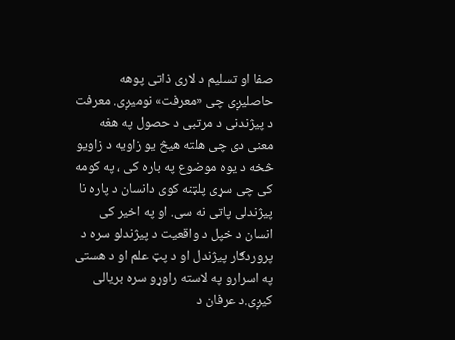صفا او تسلیم د لاری ذاتی پوهه حاصلیږی چی «معرفت» نومیږی. معرفت د پیژندنی د مرتبی د حصول په هغه معنی دی چی هلته هیڅ یو زاویه د زاویو څخه د یوه موضوع په باره کی ، په کومه کی چی سړی پلټنه کوی دانسان د پاره نا پیژندلی پاتی نه سی. او په اخیر کی انسان د خپل د واقعیت د پیژندلو سره د پروردګار پیژندل او د پټ علم او د هستی په اسرارو په لاسته راوړو سره بریالی کیږی.د عرفان د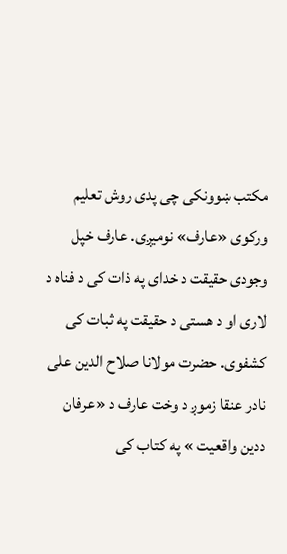مکتب ښوونکی چی پدی روش تعلیم ورکوی «عارف» نومیږی. عارف خپل وجودی حقیقت د خدای په ذات کی د فناه د لاری او د هستی د حقیقت په ثبات کی کشفوی. حضرت مولانا صلاح الدین علی نادر عنقا زموږ د وخت عارف د «عرفان ددین واقعیت » په کتاب کی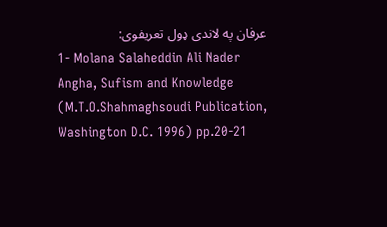عرفان په لاندی ډول تعریفوی:
1- Molana Salaheddin Ali Nader Angha, Sufism and Knowledge (M.T.O.Shahmaghsoudi Publication, Washington D.C. 1996) pp.20-21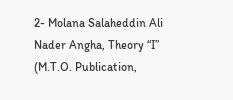2- Molana Salaheddin Ali Nader Angha, Theory “I” (M.T.O. Publication,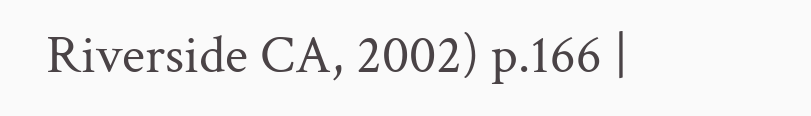Riverside CA, 2002) p.166 |